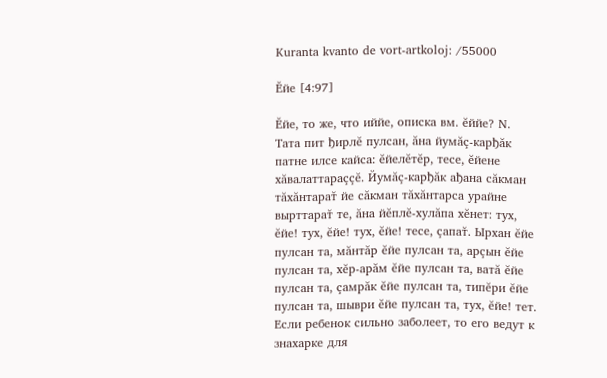Kuranta kvanto de vort-artkoloj: /55000

Ĕйе [4:97]

Ĕйе, то же, что иййе, описка вм. ĕййе? N. Тата пит ђирлĕ пулсан, ăна йумăç-карђăк патне илсе кайса: ĕйелĕтĕр, тесе, ĕйене хăвалаттараççĕ. Йумăç-карђăк ађана сăкман тăхăнтарат̆ йе сăкман тăхăнтарса урайне вырттарат̆ те, ăна йĕплĕ-хулăпа хĕнет: тух, ĕйе! тух, ĕйе! тух, ĕйе! тесе, çапат̆. Ырхан ĕйе пулсан та, мăнтăр ĕйе пулсан та, арçын ĕйе пулсан та, хĕр-арăм ĕйе пулсан та, ватă ĕйе пулсан та, çамрăк ĕйе пулсан та, типĕри ĕйе пулсан та, шыври ĕйе пулсан та, тух, ĕйе! тет. Если ребенок сильно заболеет, то его ведут к знахарке для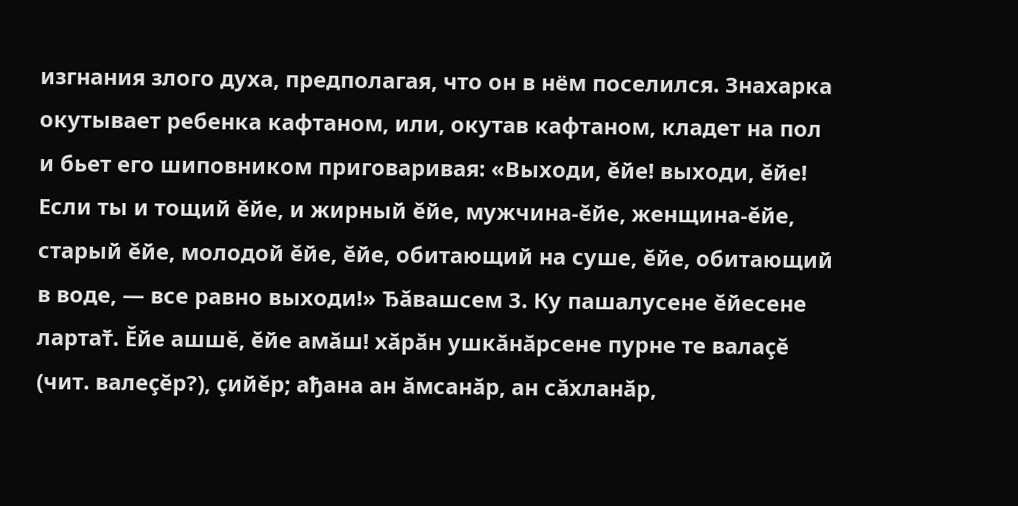изгнания злого духа, предполагая, что он в нём поселился. Знахарка окутывает ребенка кафтаном, или, окутав кафтаном, кладет на пол и бьет его шиповником приговаривая: «Выходи, ĕйе! выходи, ĕйе! Если ты и тощий ĕйе, и жирный ĕйе, мужчина-ĕйе, женщина-ĕйе, старый ĕйе, молодой ĕйе, ĕйе, обитающий на суше, ĕйе, обитающий в воде, ― все равно выходи!» Ђăвашсем 3. Ку пашалусене ĕйесене лартат̆. Ĕйе ашшĕ, ĕйе амăш! хăрăн ушкăнăрсене пурне те валаçĕ (чит. валеçĕр?), çийĕр; ађана ан ăмсанăр, ан сăхланăр,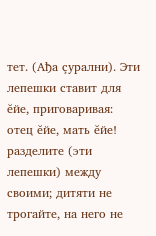тет. (Ађа çурални). Эти лепешки ставит для ĕйе, приговаривая: отец ĕйе, мать ĕйе! разделите (эти лепешки) между своими; дитяти не трогайте, на него не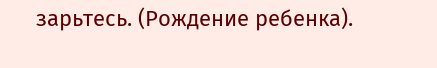зарьтесь. (Рождение ребенка).